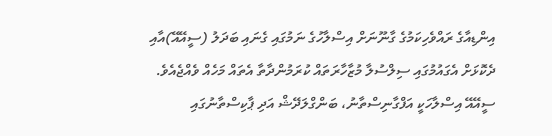އިންޑިއާގެ ރައްވެހިކަމުގެ ގާނޫނަށް އިސްލާހުގެ ނަމުގައި ގެނައި ބަދަލު (ސީއޭއޭ)އާއި ދެކޮޅަށް އެގައުމުގައި ސިލްސުލާ މުޒާހާރަތައް ކުރަމުންދާތާ އެތައް މަހެއް ވެއްޖެއެވެ. ސީއޭއޭ އިސްލާހަކީ އަފްގާނިސްތާނު، ބަންގްލަދޭޝް އަދި ޕާކިސްތާނުގައި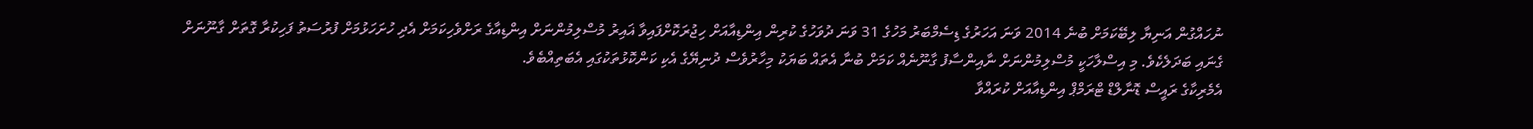ނުހައްގުން އަނިޔާ ލިބޭކަމަށް ބުނެ 2014 ވަނަ އަހަރުގެ ޑިސެމްބަރު މަހުގެ 31 ވަނަ ދުވަހުގެ ކުރިން އިންޑިއާއަށް ހިޖުރަކޮށްފައިވާ ޣައިރު މުސްލިމުންނަށް އިންޑިއާގެ ރަށްވެހިކަމަށް އެދި ހުށަހަޅުމަށް ފުރުސަތު ފަހިކުރާ ގޮތަށް ގާނޫނަށް ގެނައި ބަދަލެކެވެ. މި އިސްލާހަކީ މުސްލިމުންނަށް ނާއިންސާފު ގާނޫނެއް ކަމަށް ބުނާ އެތައް ބަޔަކު މިހާރުވެސް ދުނިޔޭގެ އެކި ކަންކޮޅުތަކުގައި އެބަތިއްބެވެ.
އެމެރިކާގެ ރައީސް ޑޮނާލްޑް ޓްރަމްޕް އިންޑިއާއަށް ކުރައްވާ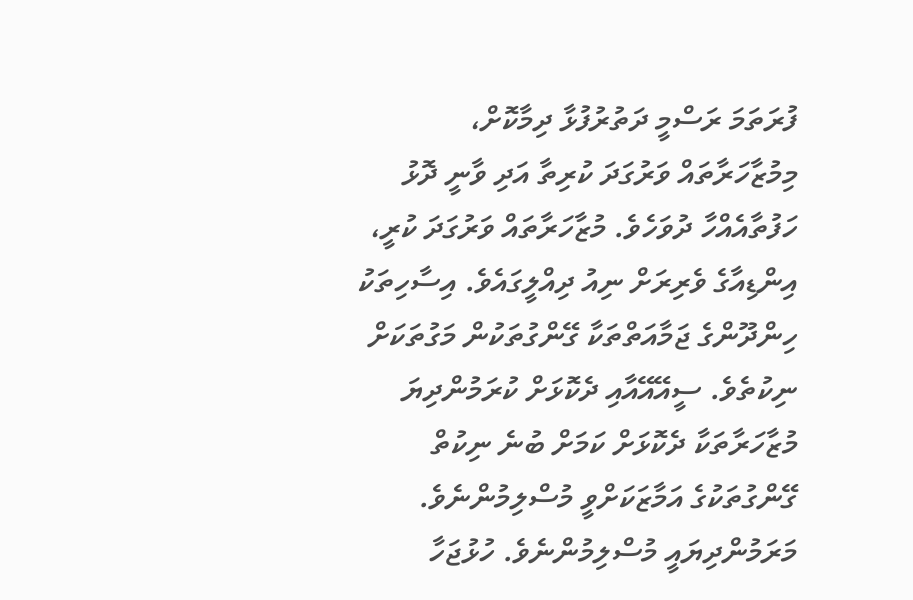ފުރަތަމަ ރަސްމީ ދަތުރުފުޅާ ދިމާކޮށް، މިމުޒާހަރާތައް ވަރުގަދަ ކުރިތާ އަދި ވާނީ ދޮޅު ހަފުތާއެއްހާ ދުވަހެވެ. މުޒާހަރާތައް ވަރުގަދަ ކުރީ، އިންޑިއާގެ ވެރިރަށް ނިއު ދިއްލީގައެވެ. އިސާހިތަކު ހިންދޫންގެ ޖަމާއަތްތަކާ ގޭންގުތަކުން މަގުތަކަށް ނިކުތެވެ. ސީއޭއޭއާއި ދެކޮޅަށް ކުރަމުންދިޔަ މުޒާހަރާތަކާ ދެކޮޅަށް ކަމަށް ބުނެ ނިކުތް ގޭންގުތަކުގެ އަމާޒަކަށްވީ މުސްލިމުންނެވެ.
މަރަމުންދިޔައީ މުސްލިމުންނެވެ. ހުޅުޖަހާ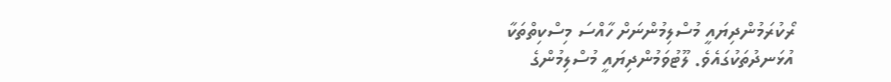ރޯކުރަމުންދިޔައީ މުސްލިމުންނަށް ހާއްސަ މިސްކިތްތަކާ އުޅަނދުތަކުގައެވެ. ލޫޓުވަމުންދިޔައީ މުސްލިމުންގެ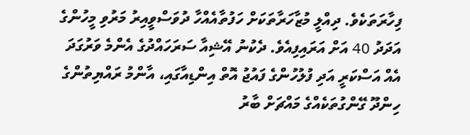ފިހާރަތަކެވެ. ދިއްލީ މުޒާހަރާތަކަށް ހަފުތާއެއްހާ ދުވަސްވީއިރު މަރުވި މީހުންގެ އަދަދު 40 އަށް އަރައިފިއެވެ. ދެކުނު އޭޝިއާ ސަރަހައްދުގެ އެންމެ ވަރުގަދަ އެއް އަސްކަރީ އަދި ފުލުހުންގެ ފައުޖު އޮތް އިންޑިއާގައި، އާންމު ރައްޔިތުންގެ ހިންދޫ ގޭންގުތަކެއްގެ މައްޗަށް ބާރު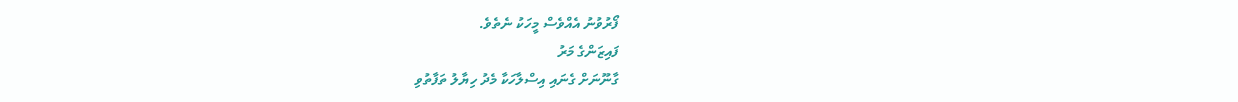ފޯރުވުނު އެއްވެސް މީހަކު ނެތެވެ.
ފައިޒަންގެ މަރު
ގާނޫނަށް ގެނައި އިސްލާހަކާ މެދު ހިޔާލު ތަފާތުވި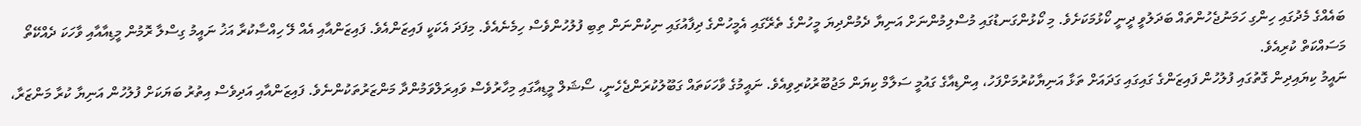ބައެއްގެ މެދުގައި ހިންގި ހަމަނުޖެހުންތައް ބަދަލުވީ ދީނީ ކޯޅުމަކަށެވެ. މި ކޯޅުންގަނޑުގައި މުސްލިމުންނަށް އަނިޔާ ދެމުންދިޔަ މީހުންގެ ތެރޭގައި އެމީހުންގެ ދިފާއުގައި ނިކުންނަން ތިބި ފުލުހުންވެސް ހިމެނެއެވެ. މިފަދަ އެކަކީ ފައިޒަންއެވެ. ފައިޒަންއާއި އެއް ލޭ ހިއްސާކުރާ އަޚު ނައީމު ގިސްލާ ރޮމުން މީޑިއާއާއި ވާހަކަ ދެއްކޭތޯ މަސައްކަތް ކުރިއެވެ.
ނައީމު ކިޔައިދިން ގޮތުގައި ފުލުހުން ފައިޒަންގެ ގައިގައި ގަދައަށް ތަޅާ އަނިޔާކުރުމަށްފަހު، އިންޑިއާގެ ގައުމީ ސަލާމް ކިޔަން މަޖުބޫރުކުރިވިއެވެ. ނައީމުގެ ވާހަކަތައް ގަބޫލުކުރަންޖެހެނީ، ސޯޝަލް މީޑިއާގައި މިހާރުވެސް ވައިރަލްވަމުންދާ މަންޒަރުތަކުންނެވެ. ފައިޒަންއާއި އަދިވެސް އިތުރު ބަޔަކަށް ފުލުހުން އަނިޔާ ކުރާ މަންޒަރާ،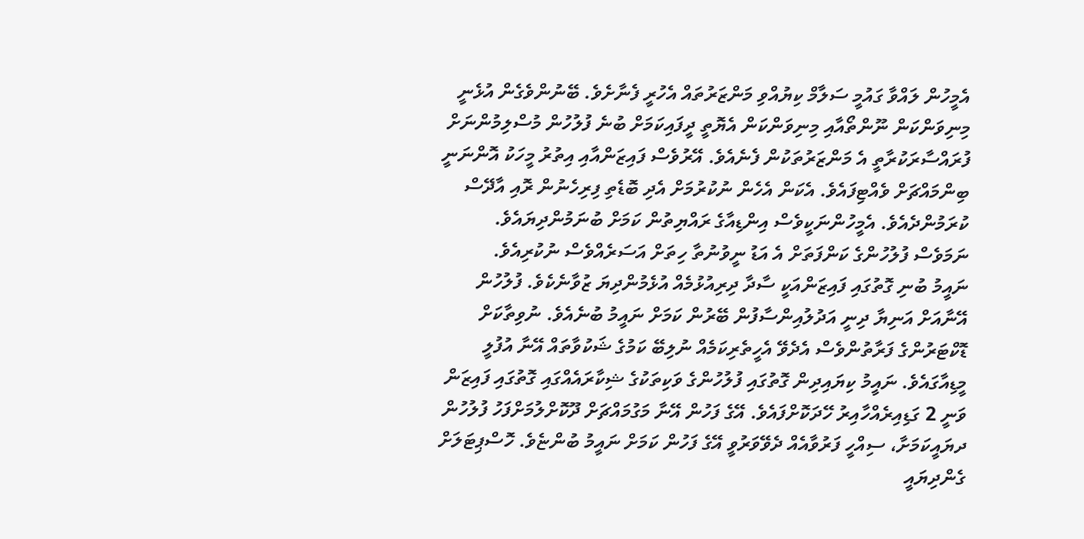އެމީހުން ލައްވާ ގައުމީ ސަލާމް ކިޔުއްވި މަންޒަރުތައް އެހުރީ ފެނާށެވެ. ބޭނުންވެގެން އުޅެނީ މިނިވަންކަން ނޫންތޯއާއި މިނިވަންކަން އެޔޮތީ ދީފައިކަމަށް ބުނެ ފުލުހުން މުސްލިމުންނަށް ފުރައްސާރަކުރާތީ އެ މަންޒަރުތަކުން ފެނެއެވެ. އޭރުވެސް ފައިޒަންއާއި އިތުރު މީހަކު އޮންނަނީ ބިންމައްޗަށް ވެއްޓިފައެވެ. އެކަން އެހެން ނުކުރުމަށް އެދި ބޮޑެތި ފިރިހެނުން ރޮއި އާދޭސް ކުރަމުންދެއެވެ. އެމީހުންނަކީވެސް އިންޑިއާގެ ރައްޔިތުން ކަމަށް ބުނަމުންދިޔައެވެ. ނަމަވެސް ފުލުހުންގެ ކަންފަތަށް އެ އަޑު ނީވުނުތާ ހިތަށް އަސަރެއްވެސް ނުކުރިއެވެ.
ނައީމު ބުނި ގޮތުގައި ފައިޒަންއަކީ ސާދާ ދިރިއުޅުމެއް އުޅެމުންދިޔަ ޒުވާނެކެވެ. ފުލުހުން އޭނާއަށް އަނިޔާ ދިނީ އަދުލުއިންސާފުން ބޭރުން ކަމަށް ނައީމު ބުނެއެވެ. ނުވިތާކަށް ޑޮކްޓަރުންގެ ފަރާތުންވެސް އެދެވޭ އެހީތެރިކަމެއް ނުލިބޭ ކަމުގެ ޝަކުވާތައް އޭނާ އުފުލީ މީޑިއާގައެވެ. ނައީމު ކިޔައިދިން ގޮތުގައި ފުލުހުންގެ ވަކިތަކުގެ ޝިކާރައެއްގައި ގޮތުގައި ފައިޒަން ވަނީ 2 ގަޑިއިރެއްހާއިރު ހޭދަކޮށްފައެވެ. އޭގެ ފަހުން އޭނާ މަގުމައްޗަށް ދޫކޮށްލުމަށްފަހު ފުލުހުން ދޔައީކަމަށާ، ސިއްހީ ފަރުވާއެއް ދެވޭވަރުވީ އޭގެ ފަހުން ކަމަށް ނައީމު ބުންޏެވެ. ހޮސްޕިޓަލަށް ގެންދިޔައީ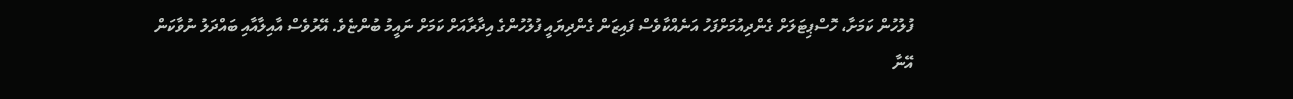ފުލުހުން ކަމަށާ، ހޮސްޕިޓަލަށް ގެންދިއުމަށްފަހު އަނެއްކާވެސް ފައިޒަން ގެންދިޔައީ ފުލުހުންގެ އިދާރާއަށް ކަމަށް ނައީމު ބުންޏެވެ. އޭރުވެސް އާއިލާއާއި ބައްދަލު ނުވާކަން އޭނާ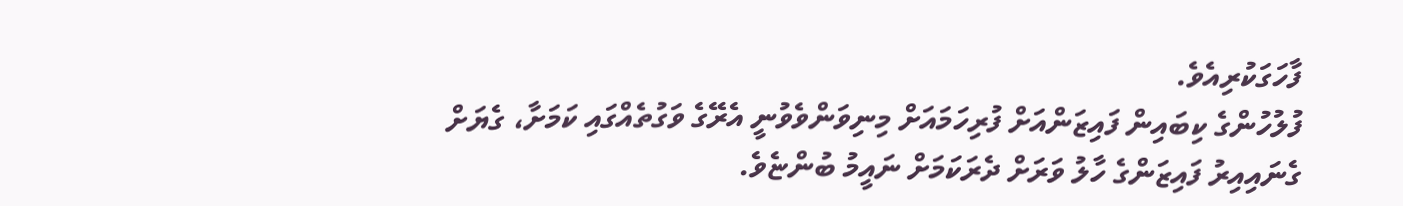ފާހަގަކުރިއެވެ.
ފުލުހުންގެ ކިބައިން ފައިޒަންއަށް ފުރިހަމައަށް މިނިވަންވެވުނީ އެރޭގެ ވަގުތެއްގައި ކަމަށާ، ގެޔަށް ގެނައިއިރު ފައިޒަންގެ ހާލު ވަރަށް ދެރަކަމަށް ނައީމު ބުންޏެވެ.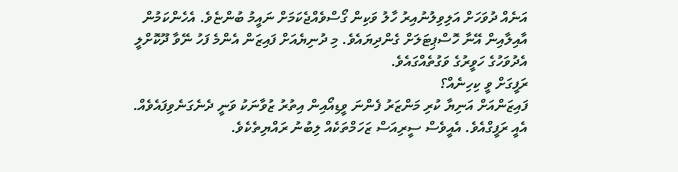އަނެއް ދުވަހަށް އަލިވިލުނުއިރު ހާލު ވަކިން ގޯސްވެއްޖެކަމަށް ނައީމު ބުންޏެވެ. އެހެންކަމުން އާއިލާއިން އޭނާ ހޮސްޕިޓަލަށް ގެންދިޔައެވެ. މި ދުނިޔެއަށް ފައިޒަން އެންމެ ފަހު ނޭވާ ދޫކޮށްލީ އެދުވަހުގެ ހަވީރުގެ ވަގުތެއްގައެވެ.
ރަފީގަށް ވީ ކިހިނެއް؟
ފައިޒަންއަށް އަނިޔާ ކުރި މަންޒަރު ފެންނަ ވީޑިއޯއިން އިތުރު ޒުވާނަކު ވަނީ ދެނެގަނެވިފައެވެއް. އެއީ ރަފީގްއެވެ. އެއީވެސް ސީރިއަސް ޒަހަމްތަކެއް ލިބުނު ރައްޔިތެކެވެ.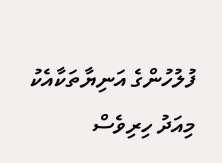ފުލުހުންގެ އަނިޔާތަކާއެކު މިއަދު ހިރިވެސް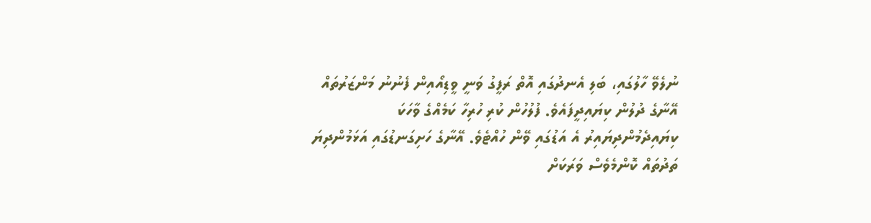ނުލެވޭ ހާލުގައި، ބަލި އެނދުގައި އޮތް ރަފީގު ވަނީ ވީޑިއޯއިން ފެނުނު މަންޒަރުތައް އޭނާގެ ދުލުން ކިޔައިދީފައެވެ. ފުލުހުން ކުރި ހުރިހާ ކަމެއްގެ ވާހަކަ ކިޔައިދެމުންދިޔައިރު އެ އަޑުގައި ވޭން ހުއްޓެވެ. އޭނާގެ ހަށިގަނޑުގައި އަޅަމުންދިޔަ ތަދުތައް ކޮންމެވެސް ވަރަކަށް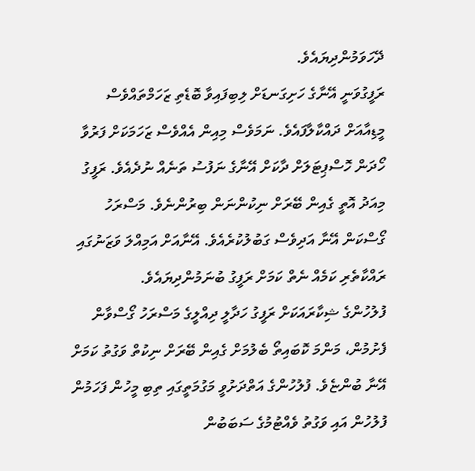ދޭހަވަމުންދިޔައެވެ.
ރަފީގުވަނީ އޭނާގެ ހަށިގަނޑަށް ލިބިފައިވާ ބޮޑެތި ޒަހަމްތައްވެސް މީޑިއާއަށް ދައްކާލާފައެވެ. ނަމަވެސް މިއިން އެއްވެސް ޒަހަމަކަށް ފަރުވާ ހޯދަން ހޮސްޕިޓަލަށް ދާކަށް އޭނާގެ ނަފުސު ތަނެއް ނުދެއެވެ. ރަފީގު މިއަދު އޮތީ ގެއިން ބޭރަށް ނިކުންނަން ބިރުންނެވެ. މަސްރަހު ގޯސްކަން އޭނާ އަދިވެސް ގަބުލުކުރެއެވެ. އޭނާއަށް އަމިއްލަ ވަޒަނުގައި ރައްކާތެރި ކަމެއް ނެތް ކަމަށް ރަފީގު ބުނަމުންދިޔައެވެ.
ފުލުހުންގެ ޝިކާރައަކަށް ރަފީގު ހަދާލީ ދިއްލީގެ މަސްރަހު ގޯސްވާން ފެށުމުން، މަންމަ ކޮބައިތޯ ބެލުމަށް ގެއިން ބޭރަށް ނިކުތް ވަގުތު ކަމަށް އޭނާ ބުންޏެވެ. ފުލުހުންގެ އަތްދަށުވީ މަގުމަތީގައި ތިބި މީހުން ފަހަމުން ފުލުހުން އައި ވަގުތު ވެއްޓުމުގެ ސަބަބުން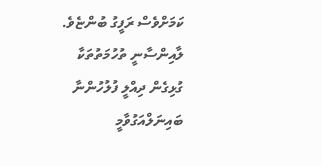ކަމަށްވެސް ރަފީގު ބުންޏެވެ.
ލާއިންސާނީ ތުހުމަތުތަކާ ގުޅިގެން ދިއްލީ ފުލުހުންނާ ބައިނަލްއަގުވާމީ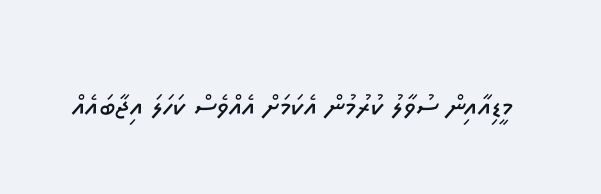މީޑިއާއިން ސުވާލު ކުރުމުން އެކަމަށް އެއްވެސް ކަހަލަ އިޖާބައެއް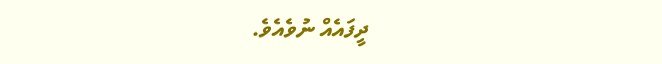ދީފައެއް ނުވެއެވެ.